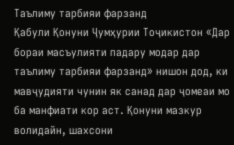Таълиму тарбияи фарзанд
Қабули Қонуни Ҷумҳурии Тоҷикистон «Дар бораи масъулияти падару модар дар таълиму тарбияи фарзанд» нишон дод, ки мавҷудияти чунин як санад дар ҷомеаи мо ба манфиати кор аст. Қонуни мазкур волидайн, шахсони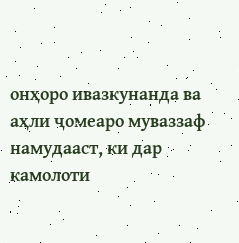онҳоро ивазкунанда ва аҳли ҷомеаро муваззаф намудааст, ки дар камолоти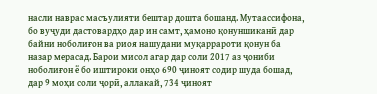насли наврас масъулияти бештар дошта бошанд. Мутаассифона, бо вуҷуди дастовардҳо дар ин самт, ҳамоно қонуншиканӣ дар байни ноболиғон ва риоя нашудани муқаррароти қонун ба назар мерасад. Барои мисол агар дар соли 2017 аз ҷониби ноболиғон ё бо иштироки онҳо 690 ҷиноят содир шуда бошад, дар 9 моҳи соли ҷорӣ, аллакай, 734 ҷиноят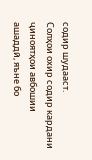содир шудааст.
Солҳои охир содир кардани ҷиноятҳои авбошии ашаддӣ, яъне бо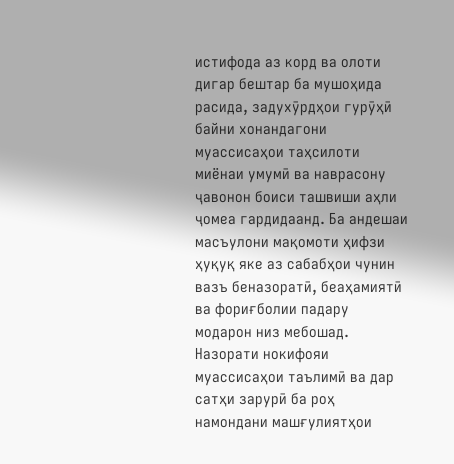истифода аз корд ва олоти дигар бештар ба мушоҳида расида, задухӯрдҳои гурӯҳӣ байни хонандагони муассисаҳои таҳсилоти миёнаи умумӣ ва наврасону ҷавонон боиси ташвиши аҳли ҷомеа гардидаанд. Ба андешаи масъулони мақомоти ҳифзи ҳуқуқ яке аз сабабҳои чунин вазъ беназоратӣ, беаҳамиятӣ ва фориғболии падару модарон низ мебошад. Назорати нокифояи муассисаҳои таълимӣ ва дар сатҳи зарурӣ ба роҳ намондани машғулиятҳои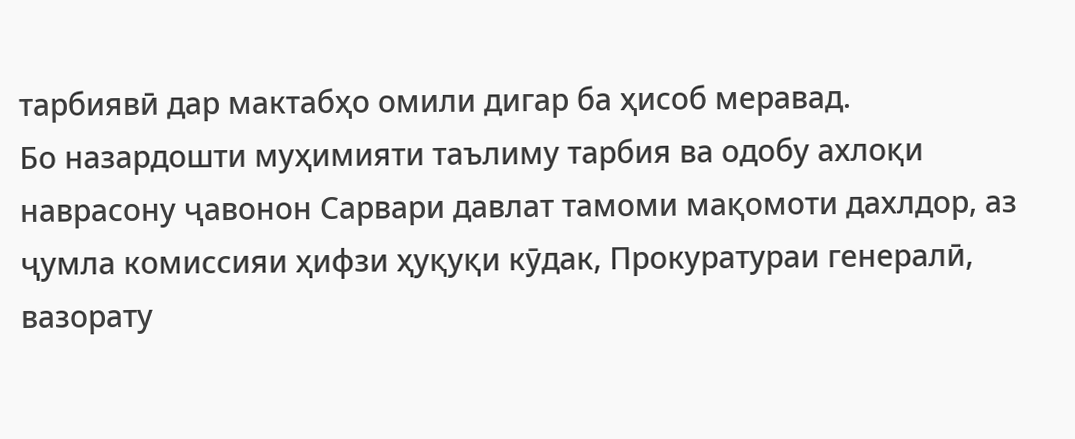тарбиявӣ дар мактабҳо омили дигар ба ҳисоб меравад.
Бо назардошти муҳимияти таълиму тарбия ва одобу ахлоқи наврасону ҷавонон Сарвари давлат тамоми мақомоти дахлдор, аз ҷумла комиссияи ҳифзи ҳуқуқи кӯдак, Прокуратураи генералӣ, вазорату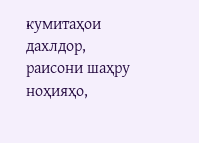кумитаҳои дахлдор, раисони шаҳру ноҳияҳо,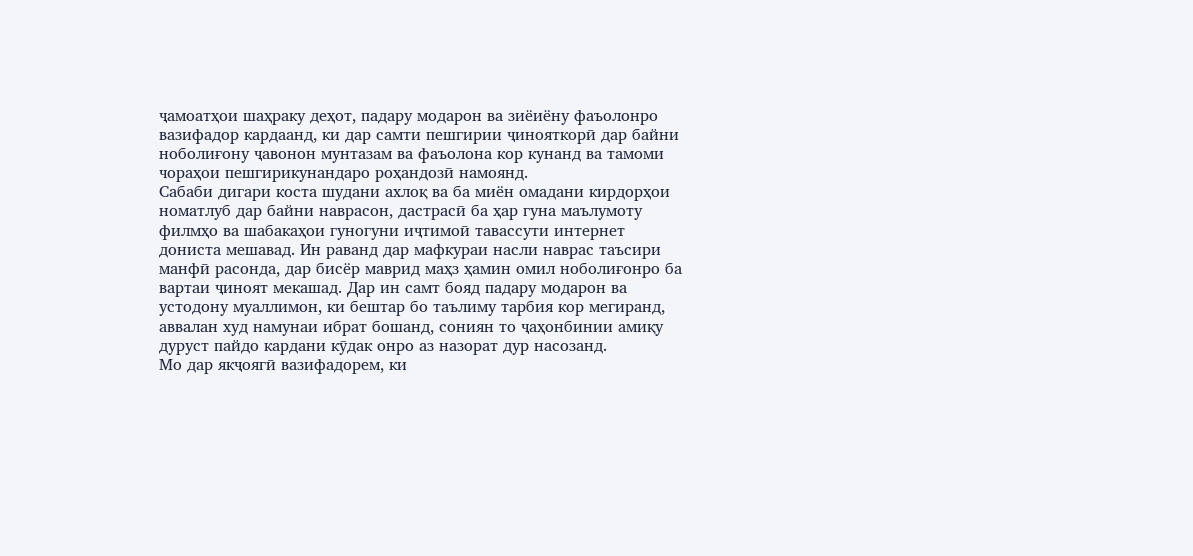ҷамоатҳои шаҳраку деҳот, падару модарон ва зиёиёну фаъолонро вазифадор кардаанд, ки дар самти пешгирии ҷинояткорӣ дар байни ноболиғону ҷавонон мунтазам ва фаъолона кор кунанд ва тамоми чораҳои пешгирикунандаро роҳандозӣ намоянд.
Сабаби дигари коста шудани ахлоқ ва ба миён омадани кирдорҳои номатлуб дар байни наврасон, дастрасӣ ба ҳар гуна маълумоту филмҳо ва шабакаҳои гуногуни иҷтимоӣ тавассути интернет дониста мешавад. Ин раванд дар мафкураи насли наврас таъсири манфӣ расонда, дар бисёр маврид маҳз ҳамин омил ноболиғонро ба вартаи ҷиноят мекашад. Дар ин самт бояд падару модарон ва устодону муаллимон, ки бештар бо таълиму тарбия кор мегиранд, аввалан худ намунаи ибрат бошанд, сониян то ҷаҳонбинии амиқу дуруст пайдо кардани кӯдак онро аз назорат дур насозанд.
Мо дар якҷоягӣ вазифадорем, ки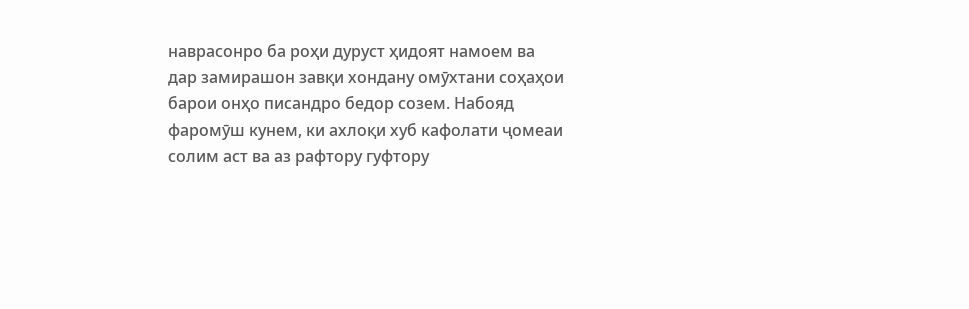наврасонро ба роҳи дуруст ҳидоят намоем ва дар замирашон завқи хондану омӯхтани соҳаҳои барои онҳо писандро бедор созем. Набояд фаромӯш кунем, ки ахлоқи хуб кафолати ҷомеаи солим аст ва аз рафтору гуфтору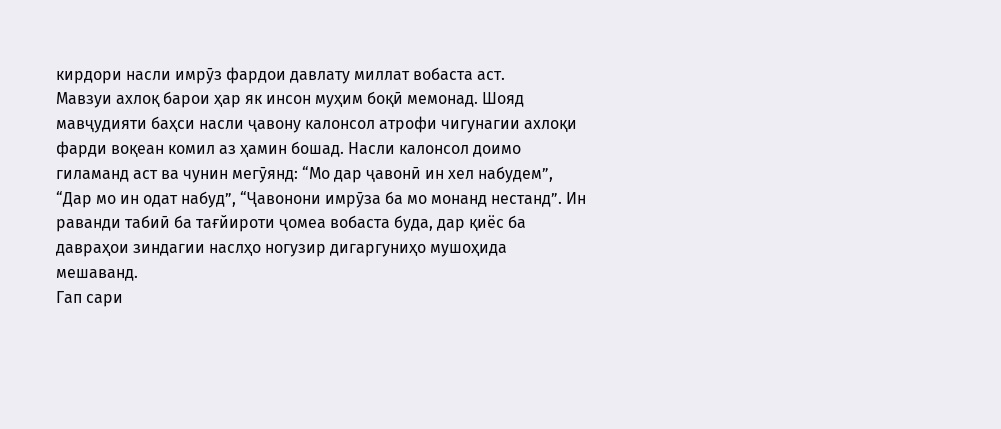кирдори насли имрӯз фардои давлату миллат вобаста аст.
Мавзуи ахлоқ барои ҳар як инсон муҳим боқӣ мемонад. Шояд мавҷудияти баҳси насли ҷавону калонсол атрофи чигунагии ахлоқи фарди воқеан комил аз ҳамин бошад. Насли калонсол доимо гиламанд аст ва чунин мегӯянд: “Мо дар ҷавонӣ ин хел набудем”, “Дар мо ин одат набуд”, “Ҷавонони имрӯза ба мо монанд нестанд”. Ин раванди табиӣ ба тағйироти ҷомеа вобаста буда, дар қиёс ба давраҳои зиндагии наслҳо ногузир дигаргуниҳо мушоҳида мешаванд.
Гап сари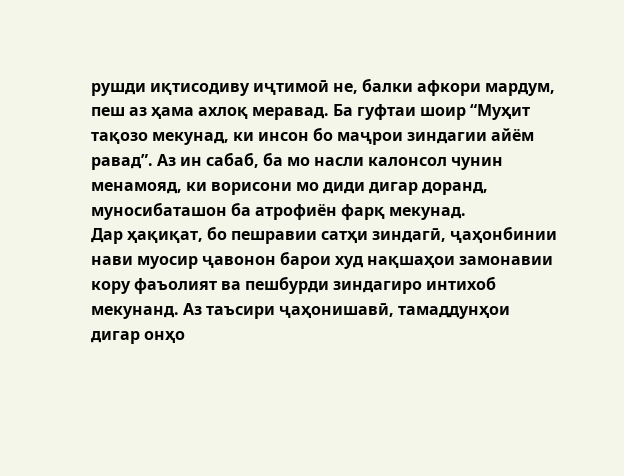рушди иқтисодиву иҷтимоӣ не, балки афкори мардум, пеш аз ҳама ахлоқ меравад. Ба гуфтаи шоир “Муҳит тақозо мекунад, ки инсон бо маҷрои зиндагии айём равад”. Аз ин сабаб, ба мо насли калонсол чунин менамояд, ки ворисони мо диди дигар доранд, муносибаташон ба атрофиён фарқ мекунад.
Дар ҳақиқат, бо пешравии сатҳи зиндагӣ, ҷаҳонбинии нави муосир ҷавонон барои худ нақшаҳои замонавии кору фаъолият ва пешбурди зиндагиро интихоб мекунанд. Аз таъсири ҷаҳонишавӣ, тамаддунҳои дигар онҳо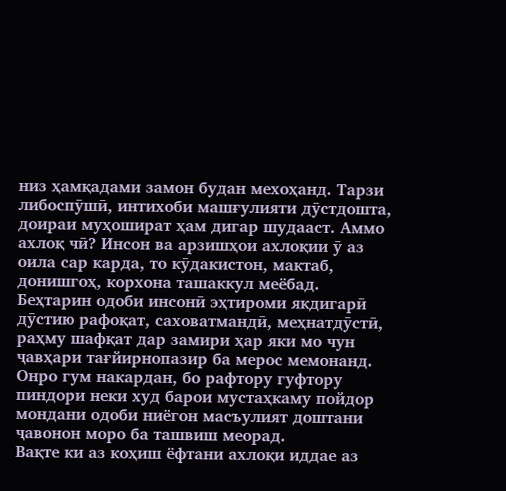низ ҳамқадами замон будан мехоҳанд. Тарзи либоспӯшӣ, интихоби машғулияти дӯстдошта, доираи муҳошират ҳам дигар шудааст. Аммо ахлоқ чӣ? Инсон ва арзишҳои ахлоқии ӯ аз оила сар карда, то кӯдакистон, мактаб, донишгоҳ, корхона ташаккул меёбад. Беҳтарин одоби инсонӣ эҳтироми якдигарӣ дӯстию рафоқат, саховатмандӣ, меҳнатдӯстӣ, раҳму шафқат дар замири ҳар яки мо чун ҷавҳари тағйирнопазир ба мерос мемонанд. Онро гум накардан, бо рафтору гуфтору пиндори неки худ барои мустаҳкаму пойдор мондани одоби ниёгон масъулият доштани ҷавонон моро ба ташвиш меорад.
Вақте ки аз коҳиш ёфтани ахлоқи иддае аз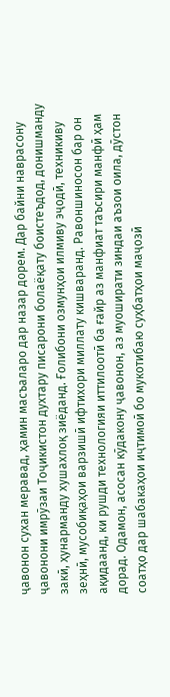ҷавонон сухан меравад, ҳамин масъаларо дар назар дорем. Дар байни наврасону ҷавонони имрӯзаи Тоҷикистон духтару писарони болаёқату боистеъдод, донишманду закӣ, ҳунарманду хушахлоқ зиёданд. Ғолибони озмунҳои илмиву эҷодӣ, техникиву зеҳнӣ, мусобиқаҳои варзишӣ ифтихори миллату кишваранд. Равоншиносон бар он ақидаанд, ки рушди технологияи иттилоотӣ ба ғайр аз манфиат таъсири манфӣ ҳам дорад. Одамон, асосан кӯдакону ҷавонон, аз муоширати зиндаи аъзои оила, дӯстон соатҳо дар шабакаҳои иҷтимоӣ бо мукотибаю суҳбатҳои маҷозӣ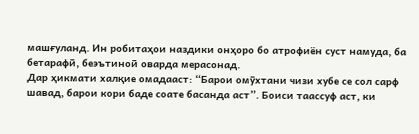машғуланд. Ин робитаҳои наздики онҳоро бо атрофиён суст намуда, ба бетарафӣ, беэътиноӣ оварда мерасонад.
Дар ҳикмати халқие омадааст: “Барои омӯхтани чизи хубе се сол сарф шавад, барои кори баде соате басанда аст”. Боиси таассуф аст, ки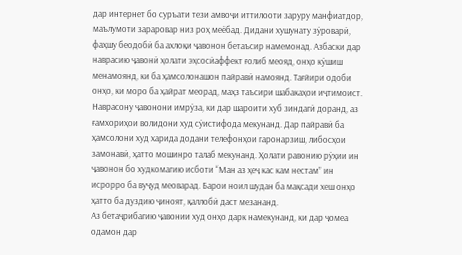дар интернет бо суръати тези амвоҷи иттилооти заруру манфиатдор, маълумоти зараровар низ роҳ меёбад. Дидани хушунату зӯроварӣ, фаҳшу беодобӣ ба ахлоқи ҷавонон бетаъсир намемонад. Азбаски дар наврасию ҷавонӣ ҳолати эҳсосӣаффект ғолиб меояд, онҳо кӯшиш менамоянд, ки ба ҳамсолонашон пайравӣ намоянд. Тағйири одоби онҳо, ки моро ба ҳайрат меорад, маҳз таъсири шабакаҳои иҷтимоист.
Наврасону ҷавонони имрӯза, ки дар шароити хуб зиндагӣ доранд, аз ғамхориҳои волидони худ сӯистифода мекунанд. Дар пайравӣ ба ҳамсолони худ харида додани телефонҳои гаронарзиш, либосҳои замонавӣ, ҳатто мошинро талаб мекунанд. Ҳолати равонию рӯҳии ин ҷавонон бо худкомагию исботи “Ман аз ҳеҷ кас кам нестам” ин исрорро ба вуҷуд меоварад. Барои ноил шудан ба мақсади хеш онҳо ҳатто ба дуздию ҷиноят, қаллобӣ даст мезананд.
Аз бетаҷрибагию ҷавонии худ онҳо дарк намекунанд, ки дар ҷомеа одамон дар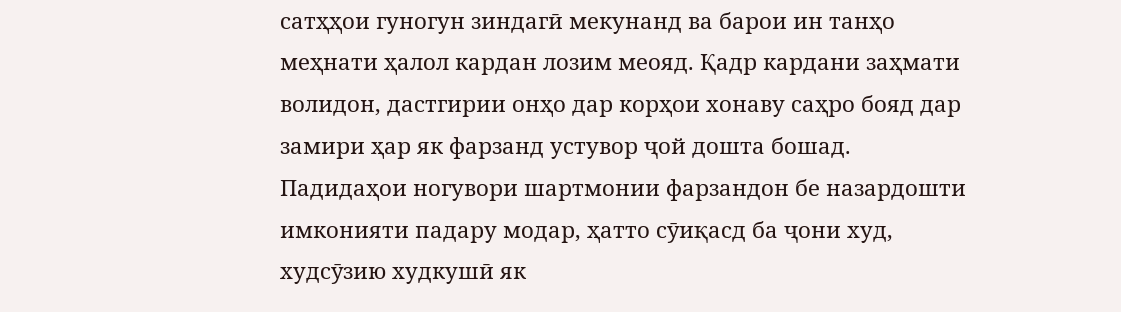сатҳҳои гуногун зиндагӣ мекунанд ва барои ин танҳо меҳнати ҳалол кардан лозим меояд. Қадр кардани заҳмати волидон, дастгирии онҳо дар корҳои хонаву саҳро бояд дар замири ҳар як фарзанд устувор ҷой дошта бошад.
Падидаҳои ногувори шартмонии фарзандон бе назардошти имконияти падару модар, ҳатто сӯиқасд ба ҷони худ, худсӯзию худкушӣ як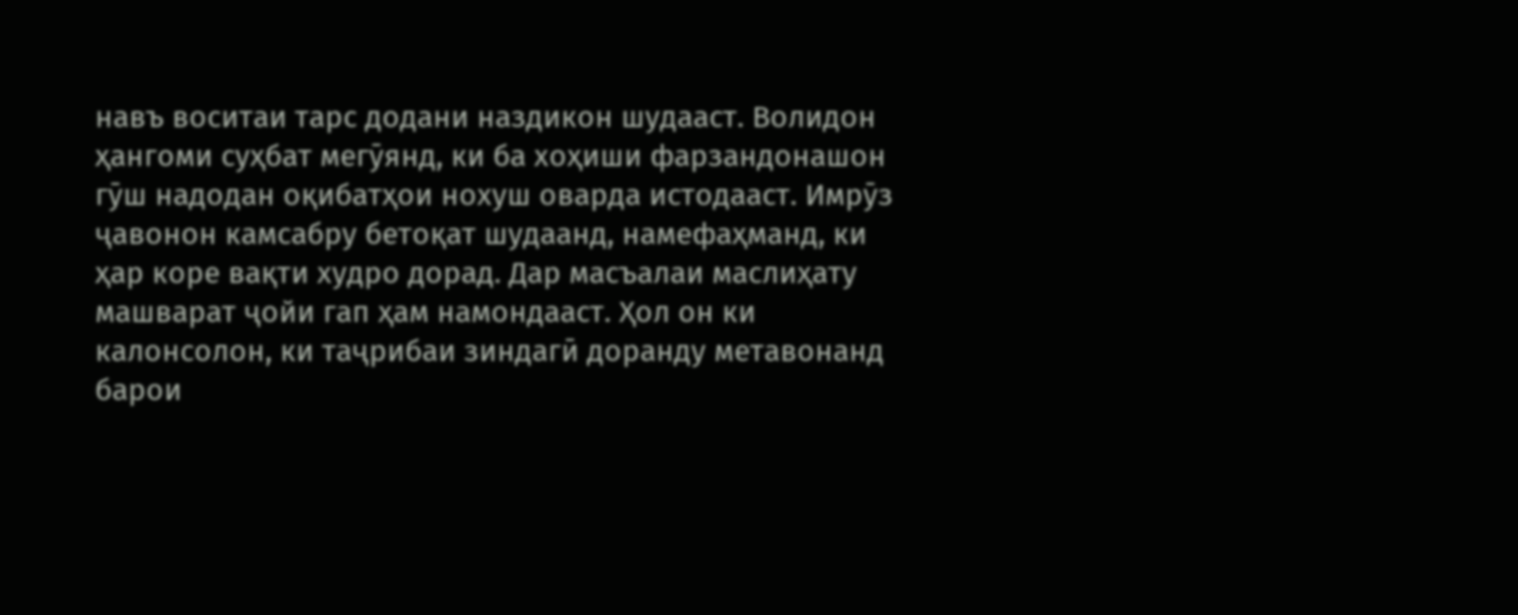навъ воситаи тарс додани наздикон шудааст. Волидон ҳангоми суҳбат мегӯянд, ки ба хоҳиши фарзандонашон гӯш надодан оқибатҳои нохуш оварда истодааст. Имрӯз ҷавонон камсабру бетоқат шудаанд, намефаҳманд, ки ҳар коре вақти худро дорад. Дар масъалаи маслиҳату машварат ҷойи гап ҳам намондааст. Ҳол он ки калонсолон, ки таҷрибаи зиндагӣ доранду метавонанд барои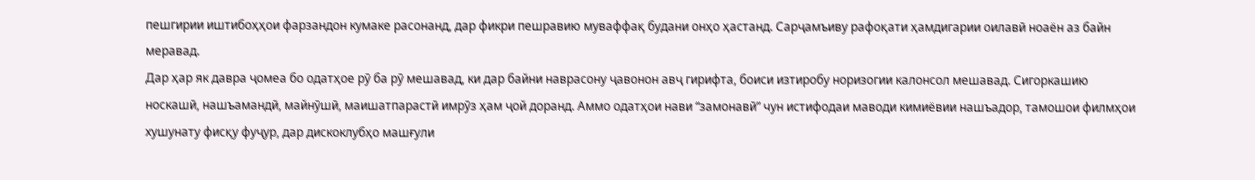пешгирии иштибоҳҳои фарзандон кумаке расонанд, дар фикри пешравию муваффақ будани онҳо ҳастанд. Сарҷамъиву рафоқати ҳамдигарии оилавӣ ноаён аз байн меравад.
Дар ҳар як давра ҷомеа бо одатҳое рӯ ба рӯ мешавад, ки дар байни наврасону ҷавонон авҷ гирифта, боиси изтиробу норизогии калонсол мешавад. Сигоркашию носкашӣ, нашъамандӣ, майнӯшӣ, маишатпарастӣ имрӯз ҳам ҷой доранд. Аммо одатҳои нави “замонавӣ” чун истифодаи маводи кимиёвии нашъадор, тамошои филмҳои хушунату фисқу фуҷур, дар дискоклубҳо машғули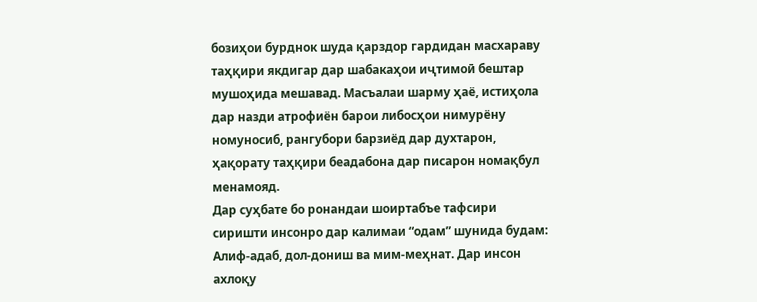бозиҳои бурднок шуда қарздор гардидан масхараву таҳқири якдигар дар шабакаҳои иҷтимоӣ бештар мушоҳида мешавад. Масъалаи шарму ҳаё, истиҳола дар назди атрофиён барои либосҳои нимурёну номуносиб, рангубори барзиёд дар духтарон, ҳақорату таҳқири беадабона дар писарон номақбул менамояд.
Дар суҳбате бо ронандаи шоиртабъе тафсири сиришти инсонро дар калимаи “одам” шунида будам: Алиф-адаб, дол-дониш ва мим-меҳнат. Дар инсон ахлоқу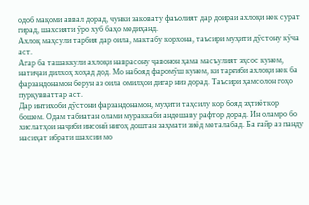одоб мақоми аввал дорад, чунки заковату фаъолият дар доираи ахлоқи нек сурат гирад, шахсияти ӯро хуб баҳо медиҳанд.
Ахлоқ маҳсули тарбия дар оила, мактабу корхона, таъсири муҳити дӯстону кӯча аст.
Агар ба ташаккули ахлоқи наврасону ҷавонон ҳама масъулият эҳсос кунем, натиҷаи дилхоҳ хоҳад дод. Мо набояд фаромӯш кунем, ки тарғиби ахлоқи нек ба фарзандонамон берун аз оила омилҳои дигар низ дорад. Таъсири ҳамсолон гоҳо пурқувваттар аст.
Дар интихоби дӯстони фарзандонамон, муҳити таҳсилу кор бояд эҳтиёткор бошем. Одам табиатан олами мураккаби андешаву рафтор дорад. Ин оламро бо хислатҳои наҷиби инсонӣ нигоҳ доштан заҳмати зиёд металабад. Ба ғайр аз панду насиҳат ибрати шахсии мо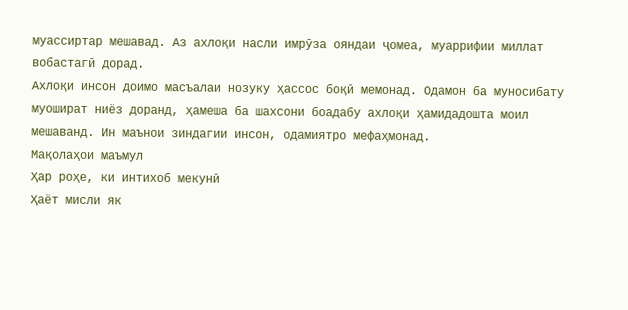муассиртар мешавад. Аз ахлоқи насли имрӯза ояндаи ҷомеа, муаррифии миллат вобастагӣ дорад.
Ахлоқи инсон доимо масъалаи нозуку ҳассос боқӣ мемонад. Одамон ба муносибату муошират ниёз доранд, ҳамеша ба шахсони боадабу ахлоқи ҳамидадошта моил мешаванд. Ин маънои зиндагии инсон, одамиятро мефаҳмонад.
Мақолаҳои маъмул
Ҳар роҳе, ки интихоб мекунӣ
Ҳаёт мисли як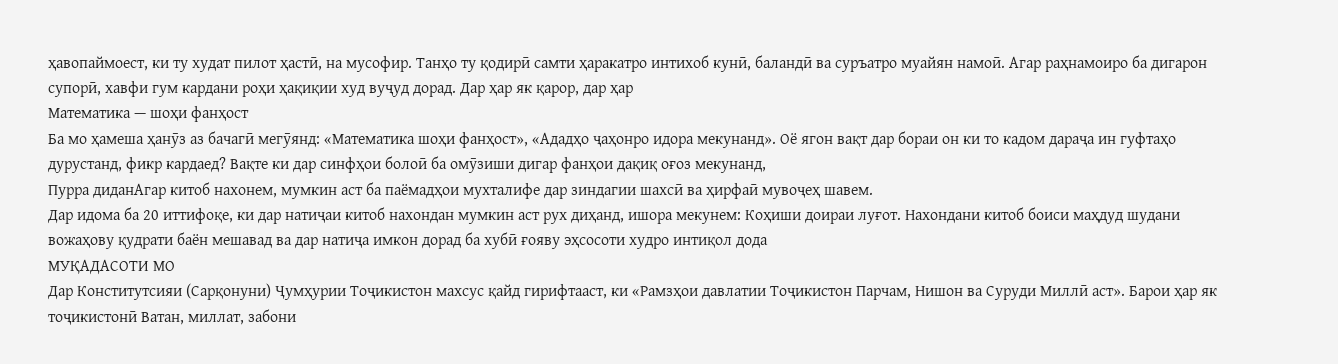ҳавопаймоест, ки ту худат пилот ҳастӣ, на мусофир. Танҳо ту қодирӣ самти ҳаракатро интихоб кунӣ, баландӣ ва суръатро муайян намоӣ. Агар раҳнамоиро ба дигарон супорӣ, хавфи гум кардани роҳи ҳақиқии худ вуҷуд дорад. Дар ҳар як қарор, дар ҳар
Математика — шоҳи фанҳост
Ба мо ҳамеша ҳанӯз аз бачагӣ мегӯянд: «Математика шоҳи фанҳост», «Ададҳо ҷаҳонро идора мекунанд». Оё ягон вақт дар бораи он ки то кадом дараҷа ин гуфтаҳо дурустанд, фикр кардаед? Вақте ки дар синфҳои болоӣ ба омӯзиши дигар фанҳои дақиқ оғоз мекунанд,
Пурра диданАгар китоб нахонем, мумкин аст ба паёмадҳои мухталифе дар зиндагии шахсӣ ва ҳирфаӣ мувоҷеҳ шавем.
Дар идома ба 20 иттифоқе, ки дар натиҷаи китоб нахондан мумкин аст рух диҳанд, ишора мекунем: Коҳиши доираи луғот. Нахондани китоб боиси маҳдуд шудани вожаҳову қудрати баён мешавад ва дар натиҷа имкон дорад ба хубӣ ғояву эҳсосоти худро интиқол дода
МУҚАДАСОТИ МО
Дар Конститутсияи (Сарқонуни) Ҷумҳурии Тоҷикистон махсус қайд гирифтааст, ки «Рамзҳои давлатии Тоҷикистон Парчам, Нишон ва Суруди Миллӣ аст». Барои ҳар як тоҷикистонӣ Ватан, миллат, забони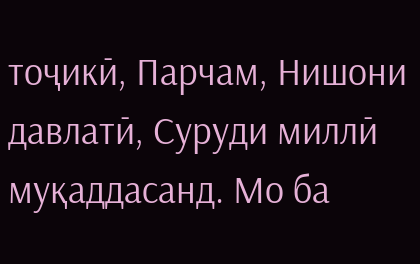тоҷикӣ, Парчам, Нишони давлатӣ, Суруди миллӣ муқаддасанд. Мо ба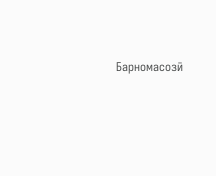Барномасозӣ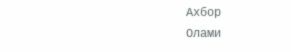Ахбор
Олами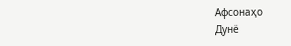Афсонаҳо
Дунё